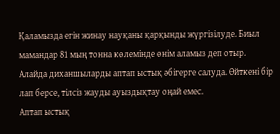Қаламызда егін жинау науқаны қарқынды жүргізілуде. Биыл мамандар 81 мың тонна көлемінде өнім аламыз деп отыр. Алайда диханшыларды аптап ыстық әбігерге салуда. Өйткені бір лап берсе, тілсіз жауды ауыздықтау оңай емес.
Аптап ыстық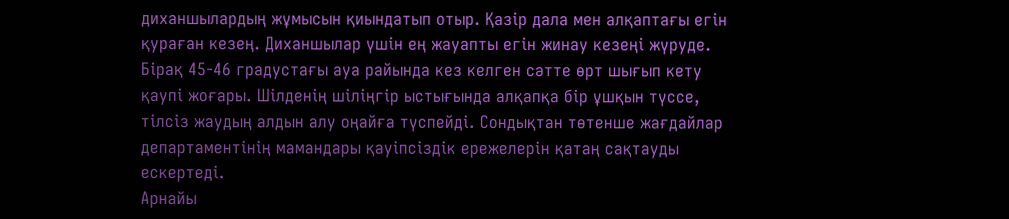диханшылардың жұмысын қиындатып отыр. Қазір дала мен алқаптағы егін қураған кезең. Диханшылар үшін ең жауапты егін жинау кезеңі жүруде. Бірақ 45-46 градустағы ауа райында кез келген сәтте өрт шығып кету қаупі жоғары. Шілденің шіліңгір ыстығында алқапқа бір ұшқын түссе, тілсіз жаудың алдын алу оңайға түспейді. Сондықтан төтенше жағдайлар департаментінің мамандары қауіпсіздік ережелерін қатаң сақтауды ескертеді.
Арнайы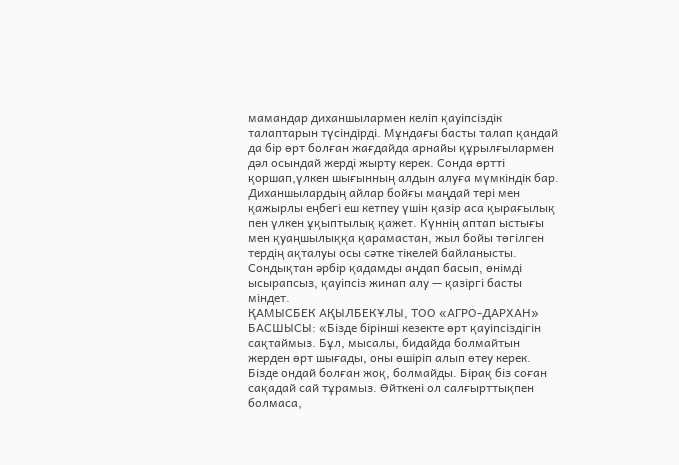мамандар диханшылармен келіп қауіпсіздік талаптарын түсіндірді. Мұндағы басты талап қандай да бір өрт болған жағдайда арнайы құрылғылармен дәл осындай жерді жырту керек. Сонда өртті қоршап,үлкен шығынның алдын алуға мүмкіндік бар.
Диханшылардың айлар бойғы маңдай тері мен қажырлы еңбегі еш кетпеу үшін қазір аса қырағылық пен үлкен ұқыптылық қажет. Күннің аптап ыстығы мен қуаңшылыққа қарамастан, жыл бойы төгілген тердің ақталуы осы сәтке тікелей байланысты. Сондықтан әрбір қадамды аңдап басып, өнімді ысырапсыз, қауіпсіз жинап алу — қазіргі басты міндет.
ҚАМЫСБЕК АҚЫЛБЕКҰЛЫ, ТОО «АГРО-ДАРХАН» БАСШЫСЫ: «Бізде бірінші кезекте өрт қауіпсіздігін сақтаймыз. Бұл, мысалы, бидайда болмайтын жерден өрт шығады, оны өшіріп алып өтеу керек. Бізде ондай болған жоқ, болмайды. Бірақ біз соған сақадай сай тұрамыз. Өйткені ол салғырттықпен болмаса,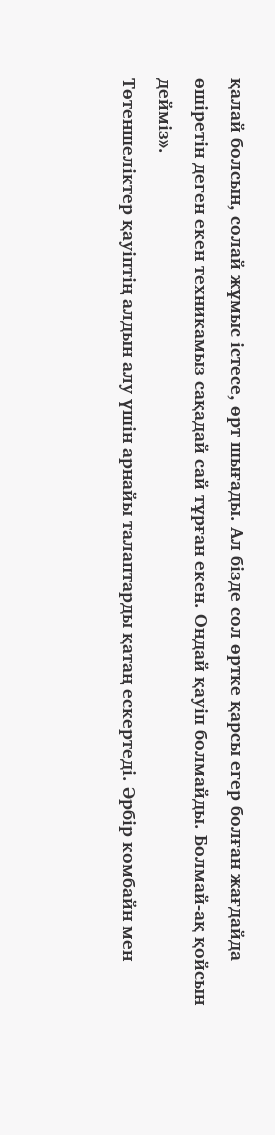қалай болсын, солай жұмыс істесе, өрт шығады. Ал бізде сол өртке қарсы егер болған жағдайда өшіретін деген екен техникамыз сақадай сай тұрған екен. Ондай қауіп болмайды. Болмай-ақ қойсын дейміз».
Төтеншеліктер қауіптің алдын алу үшін арнайы талаптарды қатаң ескертеді. Әрбір комбайн мен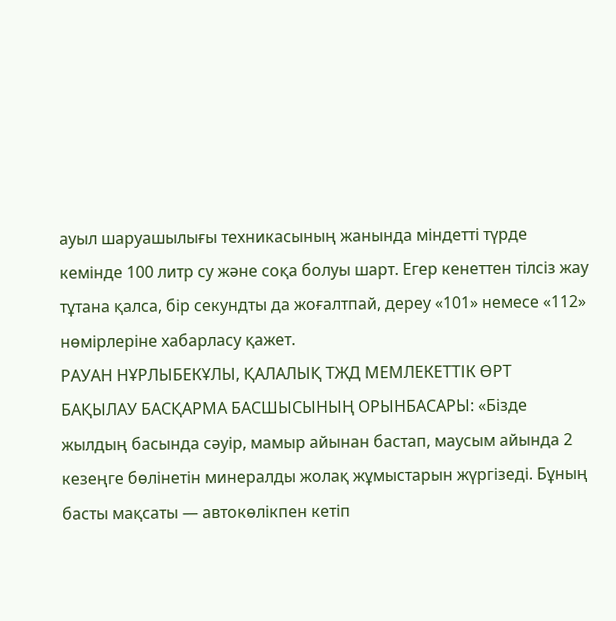ауыл шаруашылығы техникасының жанында міндетті түрде кемінде 100 литр су және соқа болуы шарт. Егер кенеттен тілсіз жау тұтана қалса, бір секундты да жоғалтпай, дереу «101» немесе «112» нөмірлеріне хабарласу қажет.
РАУАН НҰРЛЫБЕКҰЛЫ, ҚАЛАЛЫҚ ТЖД МЕМЛЕКЕТТІК ӨРТ БАҚЫЛАУ БАСҚАРМА БАСШЫСЫНЫҢ ОРЫНБАСАРЫ: «Бізде жылдың басында сәуір, мамыр айынан бастап, маусым айында 2 кезеңге бөлінетін минералды жолақ жұмыстарын жүргізеді. Бұның басты мақсаты — автокөлікпен кетіп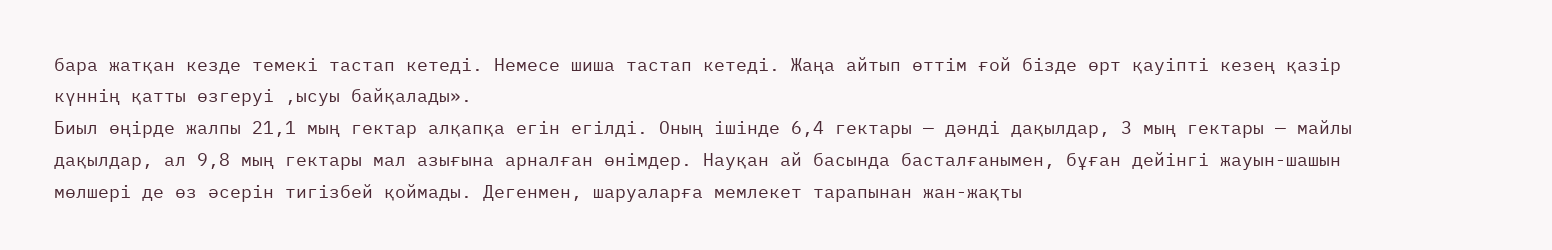бара жатқан кезде темекі тастап кетеді. Немесе шиша тастап кетеді. Жаңа айтып өттім ғой бізде өрт қауіпті кезең қазір күннің қатты өзгеруі ,ысуы байқалады».
Биыл өңірде жалпы 21,1 мың гектар алқапқа егін егілді. Оның ішінде 6,4 гектары — дәнді дақылдар, 3 мың гектары — майлы дақылдар, ал 9,8 мың гектары мал азығына арналған өнімдер. Науқан ай басында басталғанымен, бұған дейінгі жауын-шашын мөлшері де өз әсерін тигізбей қоймады. Дегенмен, шаруаларға мемлекет тарапынан жан-жақты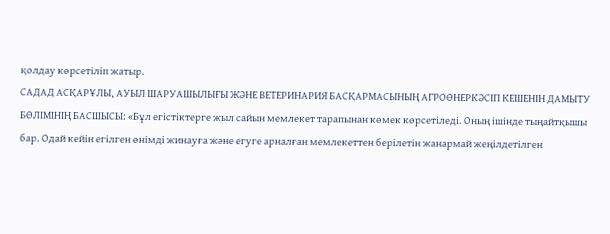қолдау көрсетіліп жатыр.
САДАД АСҚАРҰЛЫ, АУЫЛ ШАРУАШЫЛЫҒЫ ЖӘНЕ ВЕТЕРИНАРИЯ БАСҚАРМАСЫНЫҢ АГРОӨНЕРКӘСІП КЕШЕНІН ДАМЫТУ БӨЛІМІНІҢ БАСШЫСЫ: «Бұл егістіктерге жыл сайын мемлекет тарапынан көмек көрсетіледі. Оның ішінде тыңайтқышы бар. Одай кейін егілген өнімді жинауға және егуге арналған мемлекеттен берілетін жанармай жеңілдетілген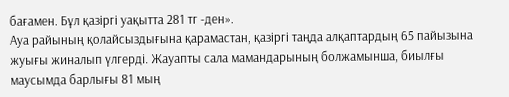бағамен. Бұл қазіргі уақытта 281 тг -ден».
Ауа райының қолайсыздығына қарамастан, қазіргі таңда алқаптардың 65 пайызына жуығы жиналып үлгерді. Жауапты сала мамандарының болжамынша, биылғы маусымда барлығы 81 мың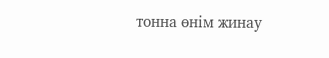тонна өнім жинау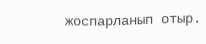жоспарланып отыр.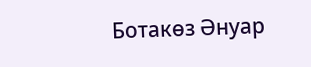Ботакөз Әнуар